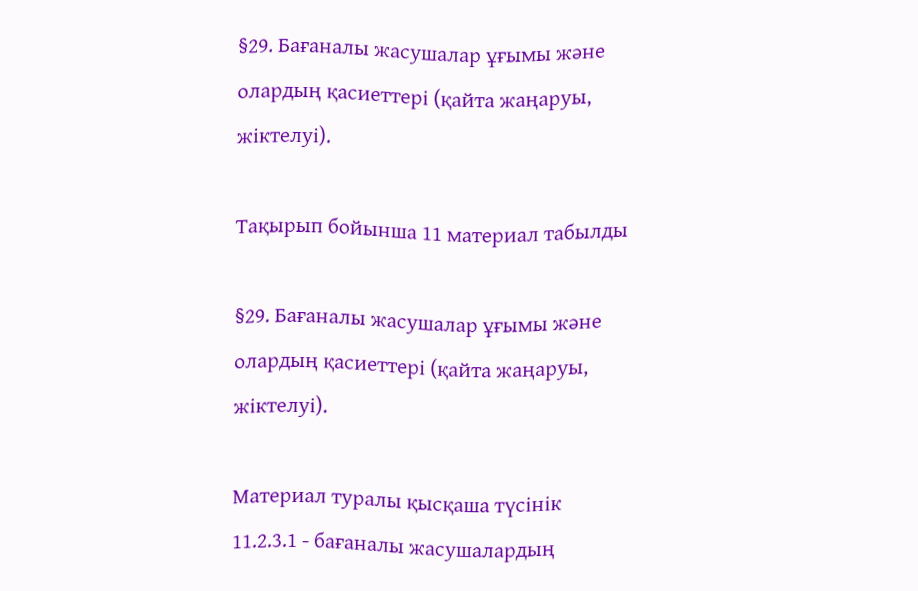§29. Бағаналы жасушалар ұғымы және олардың қасиеттері (қайта жаңаруы, жіктелуі).

Тақырып бойынша 11 материал табылды

§29. Бағаналы жасушалар ұғымы және олардың қасиеттері (қайта жаңаруы, жіктелуі).

Материал туралы қысқаша түсінік
11.2.3.1 - бағаналы жасушалардың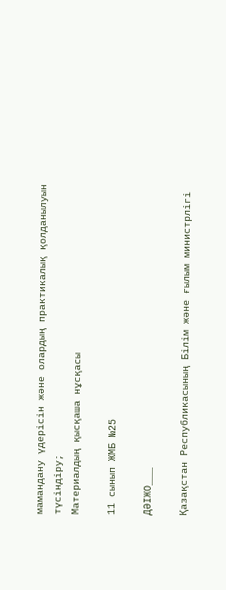мамандану үдерісін және олардың практикалық қолданылуын түсіндіру;
Материалдың қысқаша нұсқасы

11 сынып ЖМБ №25

ДӘІЖО___

Қазақстан Республикасының Білім және ғылым министрлігі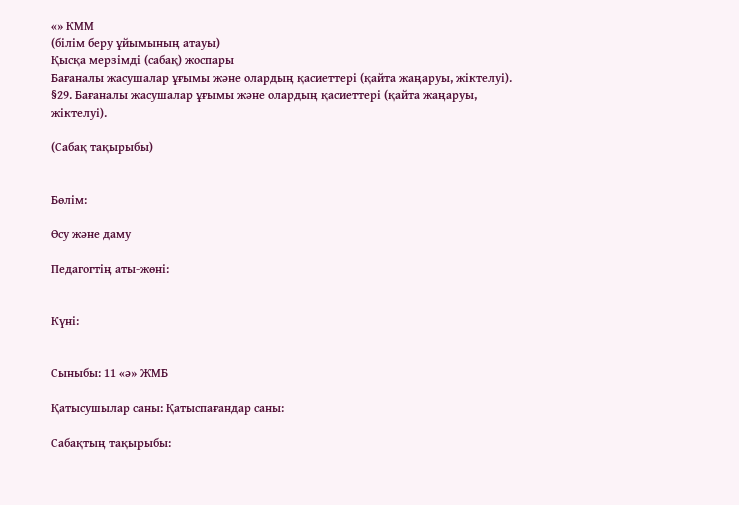«» КММ
(білім беру ұйымының атауы)
Қысқа мерзімді (сабақ) жоспары
Бағаналы жасушалар ұғымы және олардың қасиеттері (қайта жаңаруы, жіктелуі). §29. Бағаналы жасушалар ұғымы және олардың қасиеттері (қайта жаңаруы, жіктелуі).

(Сабақ тақырыбы)


Бөлім:

Өсу және даму

Педагогтің аты-жөні:


Күні:


Сыныбы: 11 «ә» ЖМБ

Қатысушылар саны: Қатыспағандар саны:

Сабақтың тақырыбы: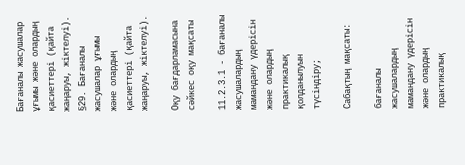Бағаналы жасушалар ұғымы және олардың қасиеттері (қайта жаңаруы, жіктелуі). §29. Бағаналы жасушалар ұғымы және олардың қасиеттері (қайта жаңаруы, жіктелуі).

Оқу бағдарламасына сәйкес оқу мақсаты

11.2.3.1 - бағаналы жасушалардың мамандану үдерісін және олардың практикалық қолданылуын түсіндіру;

Сабақтың мақсаты:

бағаналы жасушалардың мамандану үдерісін және олардың практикалық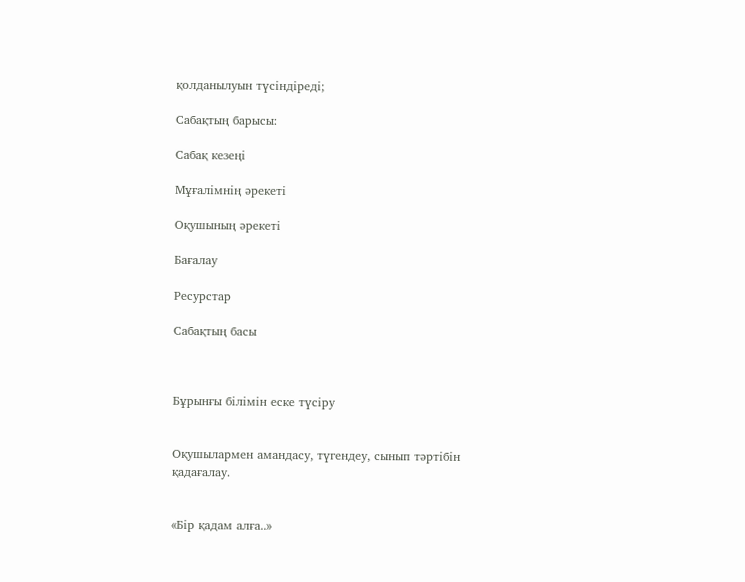қолданылуын түсіндіреді;

Сабақтың барысы:

Сабақ кезеңі

Мұғалімнің әрекеті

Оқушының әрекеті

Бағалау

Ресурстар

Сабақтың басы



Бұрынғы білімін еске түсіру


Оқушылармен амандасу, түгендеу, сынып тәртібін қадағалау.


«Бір қадам алға..»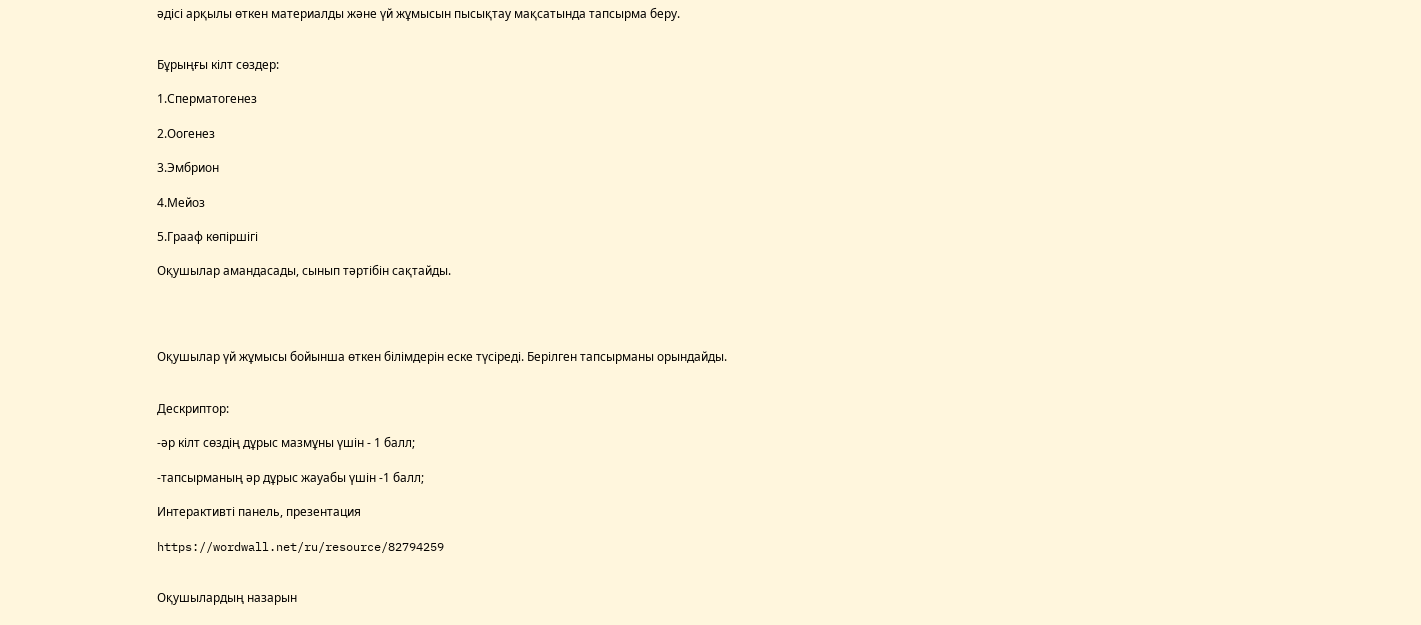әдісі арқылы өткен материалды және үй жұмысын пысықтау мақсатында тапсырма беру.


Бұрыңғы кілт сөздер:

1.Сперматогенез

2.Оогенез

3.Эмбрион

4.Мейоз

5.Грааф көпіршігі

Оқушылар амандасады, сынып тәртібін сақтайды.




Оқушылар үй жұмысы бойынша өткен білімдерін еске түсіреді. Берілген тапсырманы орындайды.


Дескриптор:

-әр кілт сөздің дұрыс мазмұны үшін - 1 балл;

-тапсырманың әр дұрыс жауабы үшін -1 балл;

Интерактивті панель, презентация

https://wordwall.net/ru/resource/82794259


Оқушылардың назарын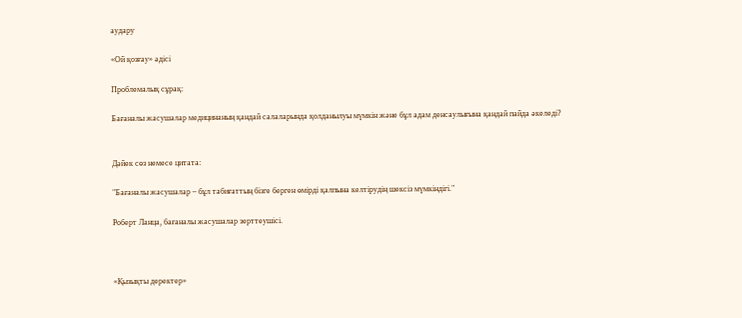аудару

«Ой қозғау» әдісі

Проблемалық сұрақ:

Бағаналы жасушалар медицинаның қандай салаларында қолданылуы мүмкін және бұл адам денсаулығына қандай пайда әкеледі?


Дәйек сөз немесе цитата:

"Бағаналы жасушалар – бұл табиғаттың бізге берген өмірді қалпына келтірудің шексіз мүмкіндігі."

Роберт Ланца, бағаналы жасушалар зерттеушісі.



«Қызықты деректер»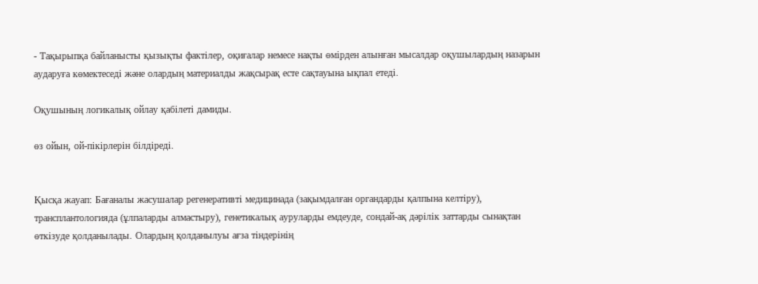- Тақырыпқа байланысты қызықты фактілер, оқиғалар немесе нақты өмірден алынған мысалдар оқушылардың назарын аударуға көмектеседі және олардың материалды жақсырақ есте сақтауына ықпал етеді.

Оқушының логикалық ойлау қабілеті дамиды.

өз ойын, ой-пікірлерін білдіреді.


Қысқа жауап: Бағаналы жасушалар регенеративті медицинада (зақымдалған органдарды қалпына келтіру), трансплантологияда (ұлпаларды алмастыру), генетикалық ауруларды емдеуде, сондай-ақ дәрілік заттарды сынақтан өткізуде қолданылады. Олардың қолданылуы ағза тіндерінің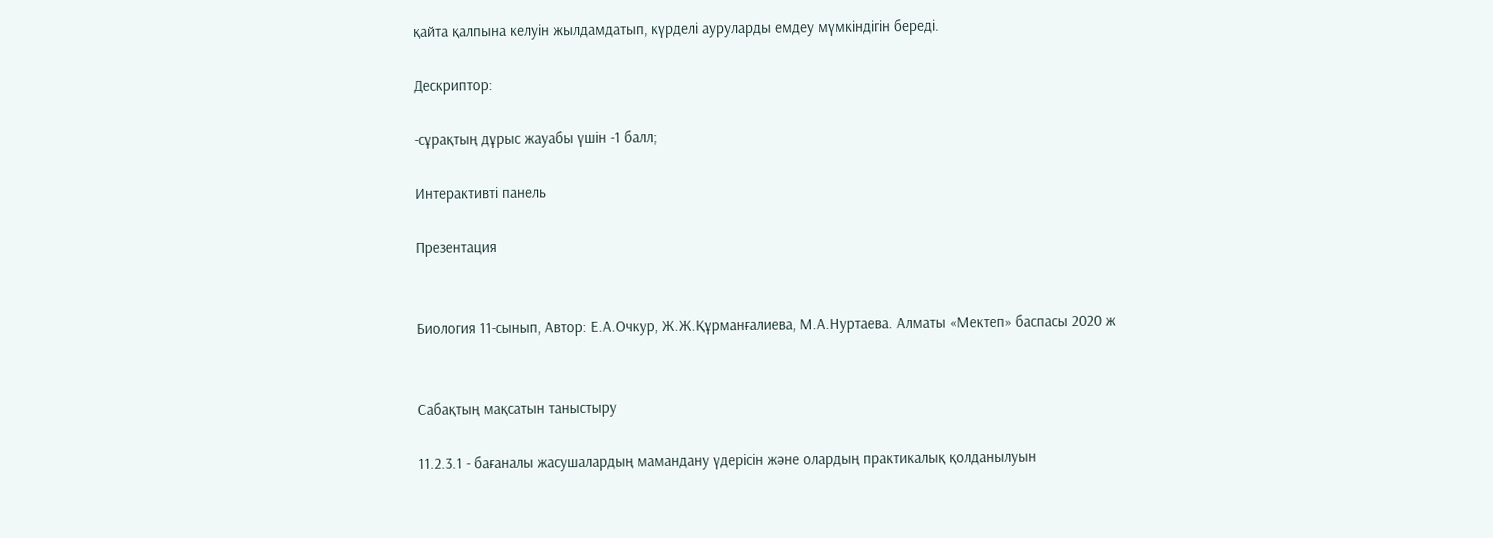қайта қалпына келуін жылдамдатып, күрделі ауруларды емдеу мүмкіндігін береді.

Дескриптор:

-сұрақтың дұрыс жауабы үшін -1 балл;

Интерактивті панель

Презентация


Биология 11-сынып, Автор: Е.А.Очкур, Ж.Ж.Құрманғалиева, М.А.Нуртаева. Алматы «Мектеп» баспасы 2020 ж


Сабақтың мақсатын таныстыру

11.2.3.1 - бағаналы жасушалардың мамандану үдерісін және олардың практикалық қолданылуын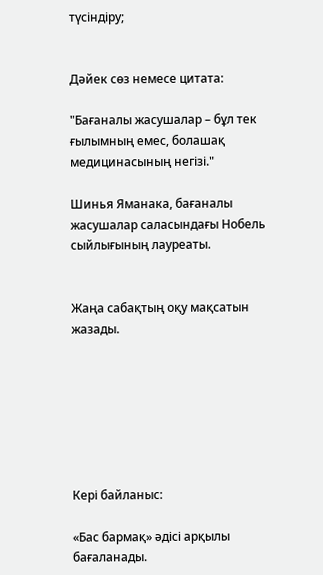түсіндіру;


Дәйек сөз немесе цитата:

"Бағаналы жасушалар – бұл тек ғылымның емес, болашақ медицинасының негізі."

Шинья Яманака, бағаналы жасушалар саласындағы Нобель сыйлығының лауреаты.


Жаңа сабақтың оқу мақсатын жазады.







Кері байланыс:

«Бас бармақ» әдісі арқылы бағаланады.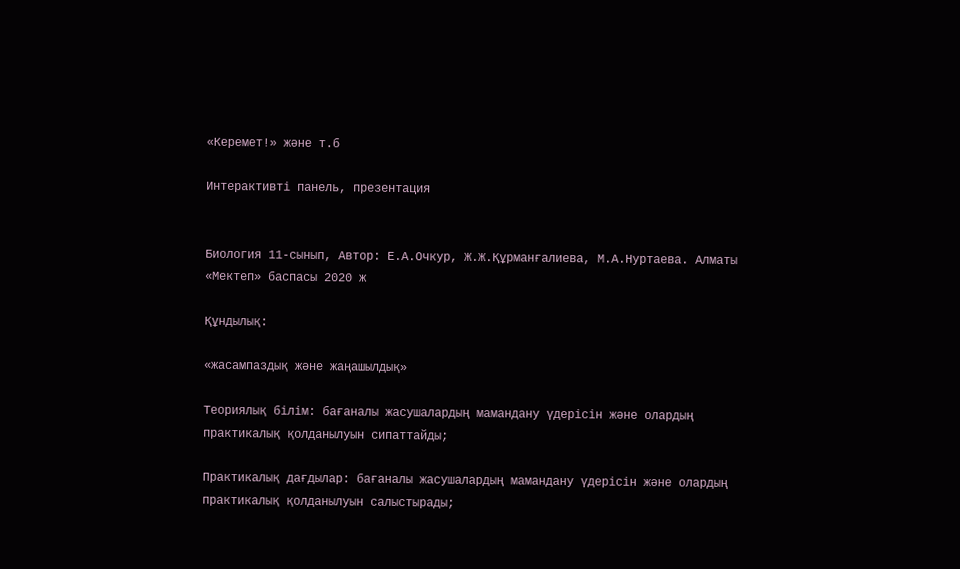«Керемет!» және т.б

Интерактивті панель, презентация


Биология 11-сынып, Автор: Е.А.Очкур, Ж.Ж.Құрманғалиева, М.А.Нуртаева. Алматы «Мектеп» баспасы 2020 ж

Құндылық:

«жасампаздық және жаңашылдық»

Теориялық білім: бағаналы жасушалардың мамандану үдерісін және олардың практикалық қолданылуын сипаттайды;

Практикалық дағдылар: бағаналы жасушалардың мамандану үдерісін және олардың практикалық қолданылуын салыстырады;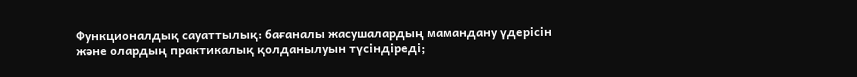Функционалдық сауаттылық: бағаналы жасушалардың мамандану үдерісін және олардың практикалық қолданылуын түсіндіреді;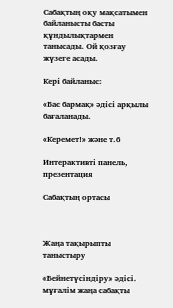Сабақтың оқу мақсатымен байланысты басты құндылықтармен танысады. Ой қозғау жүзеге асады.

Кері байланыс:

«Бас бармақ» әдісі арқылы бағаланады.

«Керемет!» және т.б

Интерактивті панель, презентация

Сабақтың ортасы



Жаңа тақырыпты таныстыру

«Бейнетүсіндіру» әдісі. мұғалім жаңа сабақты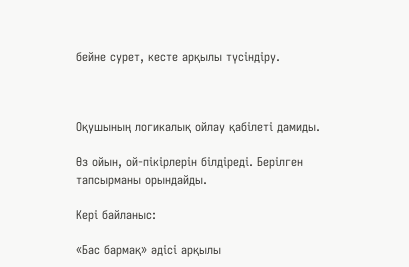бейне сурет, кесте арқылы түсіндіру.



Оқушының логикалық ойлау қабілеті дамиды.

Өз ойын, ой-пікірлерін білдіреді. Берілген тапсырманы орындайды.

Кері байланыс:

«Бас бармақ» әдісі арқылы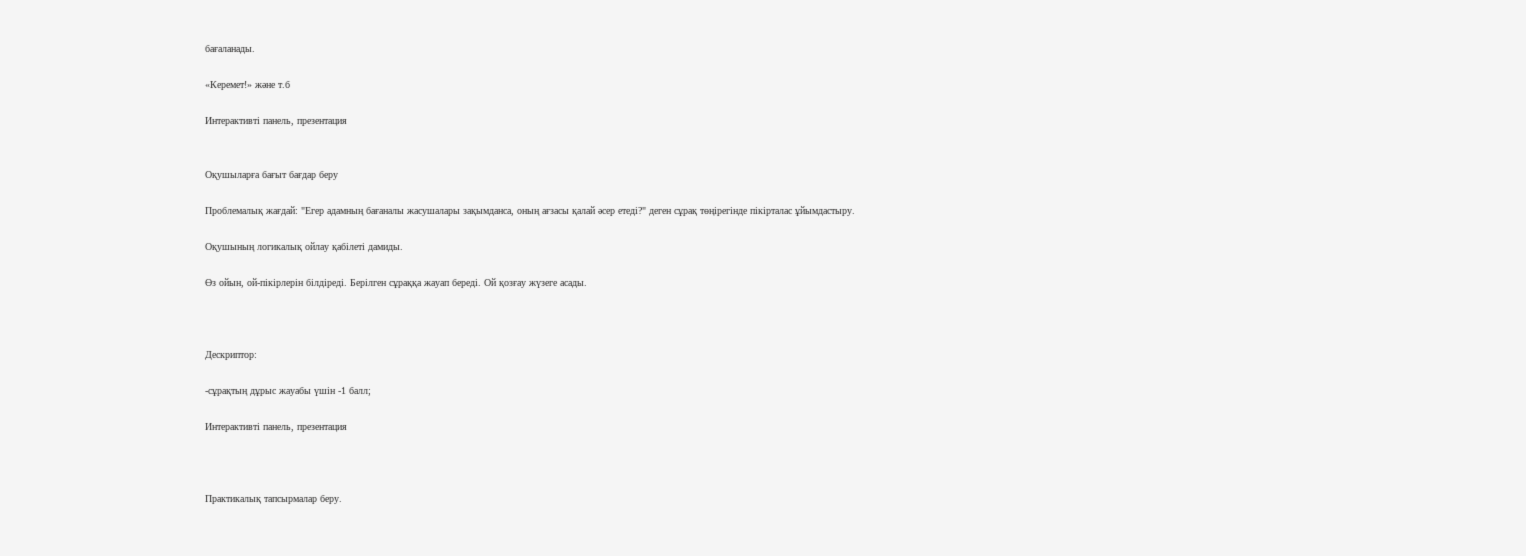бағаланады.

«Керемет!» және т.б

Интерактивті панель, презентация


Оқушыларға бағыт бағдар беру

Проблемалық жағдай: "Егер адамның бағаналы жасушалары зақымданса, оның ағзасы қалай әсер етеді?" деген сұрақ төңірегінде пікірталас ұйымдастыру.

Оқушының логикалық ойлау қабілеті дамиды.

Өз ойын, ой-пікірлерін білдіреді. Берілген сұраққа жауап береді. Ой қозғау жүзеге асады.



Дескриптор:

-сұрақтың дұрыс жауабы үшін -1 балл;

Интерактивті панель, презентация



Практикалық тапсырмалар беру.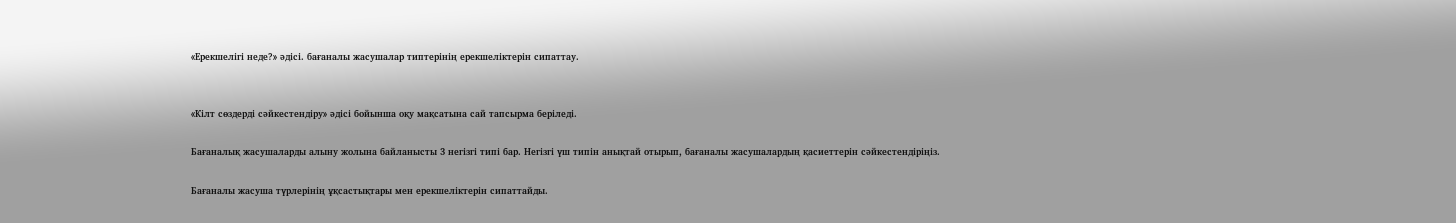«Ерекшелігі неде?» әдісі. бағаналы жасушалар типтерінің ерекшеліктерін сипаттау.


«Кілт сөздерді сәйкестендіру» әдісі бойынша оқу мақсатына сай тапсырма беріледі.

Бағаналық жасушаларды алыну жолына байланысты 3 негізгі типі бар. Негізгі үш типін анықтай отырып, бағаналы жасушалардың қасиеттерін сәйкестендіріңіз.

Бағаналы жасуша түрлерінің ұқсастықтары мен ерекшеліктерін сипаттайды.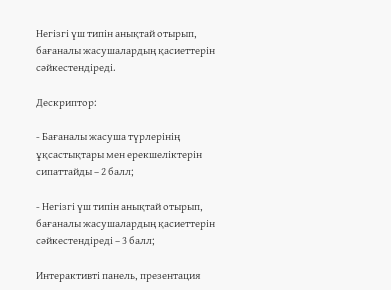Негізгі үш типін анықтай отырып, бағаналы жасушалардың қасиеттерін сәйкестендіреді.

Дескриптор:

- Бағаналы жасуша түрлерінің ұқсастықтары мен ерекшеліктерін сипаттайды – 2 балл;

- Негізгі үш типін анықтай отырып, бағаналы жасушалардың қасиеттерін сәйкестендіреді – 3 балл;

Интерактивті панель, презентация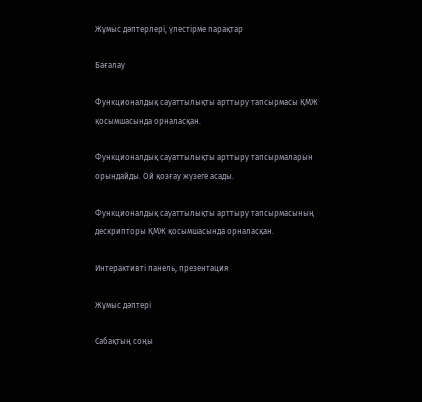Жұмыс дәптерлері, үлестірме парақтар

Бағалау

Функционалдық сауаттылықты арттыру тапсырмасы ҚМЖ қосымшасында орналасқан.

Функционалдық сауаттылықты арттыру тапсырмаларын орындайды. Ой қозғау жүзеге асады.

Функционалдық сауаттылықты арттыру тапсырмасының дескрипторы ҚМЖ қосымшасында орналасқан.

Интерактивті панель, презентация

Жұмыс дәптері

Сабақтың соңы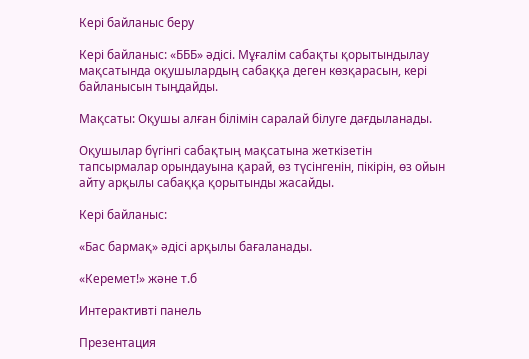Кері байланыс беру

Кері байланыс: «БББ» әдісі. Мұғалім сабақты қорытындылау мақсатында оқушылардың сабаққа деген көзқарасын, кері байланысын тыңдайды.

Мақсаты: Оқушы алған білімін саралай білуге дағдыланады.

Оқушылар бүгінгі сабақтың мақсатына жеткізетін тапсырмалар орындауына қарай, өз түсінгенін, пікірін, өз ойын айту арқылы сабаққа қорытынды жасайды.

Кері байланыс:

«Бас бармақ» әдісі арқылы бағаланады.

«Керемет!» және т.б

Интерактивті панель

Презентация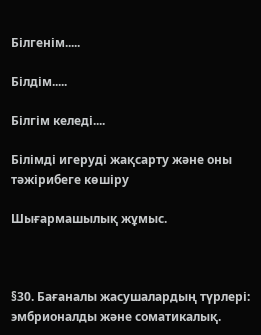Білгенім.....

Білдім.....

Білгім келеді....

Білімді игеруді жақсарту және оны тәжірибеге көшіру

Шығармашылық жұмыс.



§30. Бағаналы жасушалардың түрлері: эмбрионалды және соматикалық.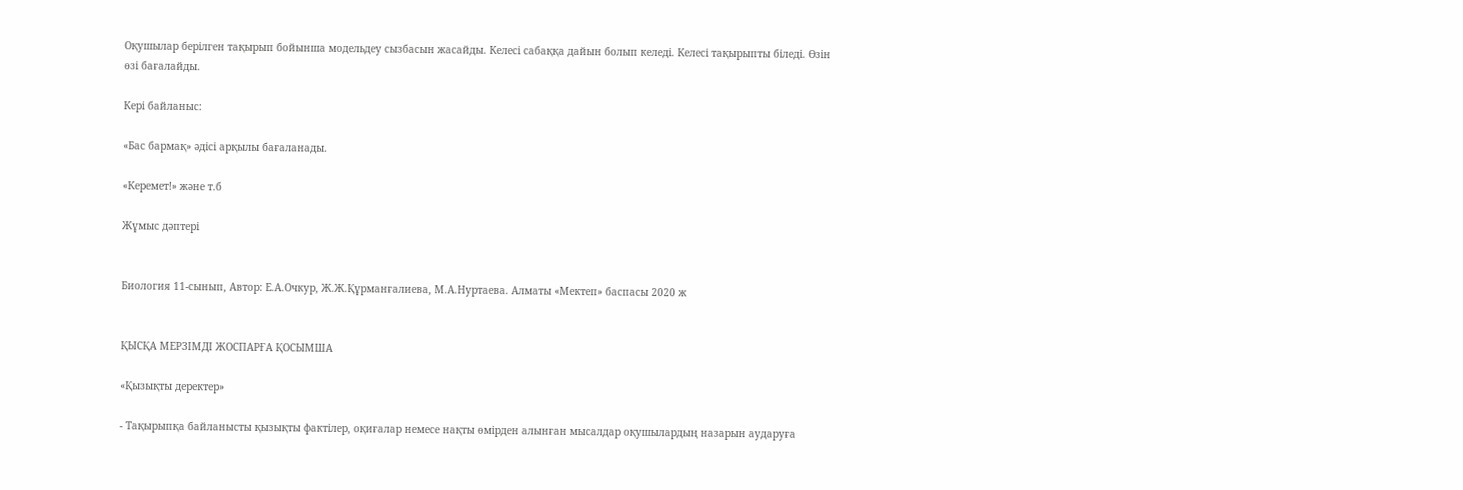Оқушылар берілген тақырып бойынша модельдеу сызбасын жасайды. Келесі сабаққа дайын болып келеді. Келесі тақырыпты біледі. Өзін өзі бағалайды.

Кері байланыс:

«Бас бармақ» әдісі арқылы бағаланады.

«Керемет!» және т.б

Жұмыс дәптері


Биология 11-сынып, Автор: Е.А.Очкур, Ж.Ж.Құрманғалиева, М.А.Нуртаева. Алматы «Мектеп» баспасы 2020 ж


ҚЫСҚА МЕРЗІМДІ ЖОСПАРҒА ҚОСЫМША

«Қызықты деректер»

- Тақырыпқа байланысты қызықты фактілер, оқиғалар немесе нақты өмірден алынған мысалдар оқушылардың назарын аударуға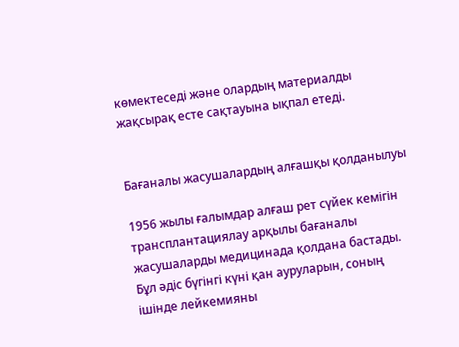көмектеседі және олардың материалды жақсырақ есте сақтауына ықпал етеді.


Бағаналы жасушалардың алғашқы қолданылуы

1956 жылы ғалымдар алғаш рет сүйек кемігін трансплантациялау арқылы бағаналы жасушаларды медицинада қолдана бастады. Бұл әдіс бүгінгі күні қан ауруларын, соның ішінде лейкемияны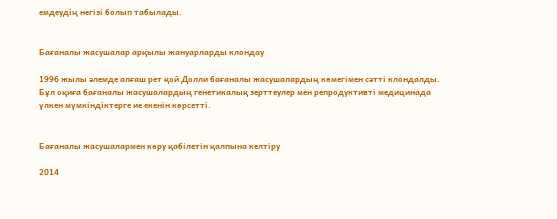емдеудің негізі болып табылады.


Бағаналы жасушалар арқылы жануарларды клондау

1996 жылы әлемде алғаш рет қой Долли бағаналы жасушалардың көмегімен сәтті клондалды. Бұл оқиға бағаналы жасушалардың генетикалық зерттеулер мен репродуктивті медицинада үлкен мүмкіндіктерге ие екенін көрсетті.


Бағаналы жасушалармен көру қабілетін қалпына келтіру

2014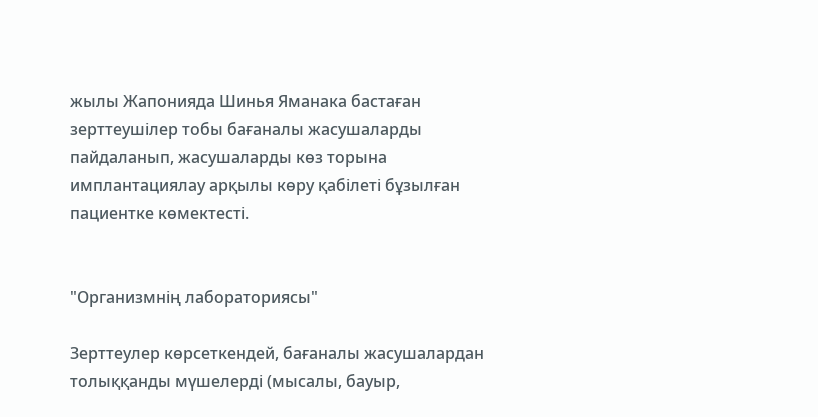жылы Жапонияда Шинья Яманака бастаған зерттеушілер тобы бағаналы жасушаларды пайдаланып, жасушаларды көз торына имплантациялау арқылы көру қабілеті бұзылған пациентке көмектесті.


"Организмнің лабораториясы"

Зерттеулер көрсеткендей, бағаналы жасушалардан толыққанды мүшелерді (мысалы, бауыр,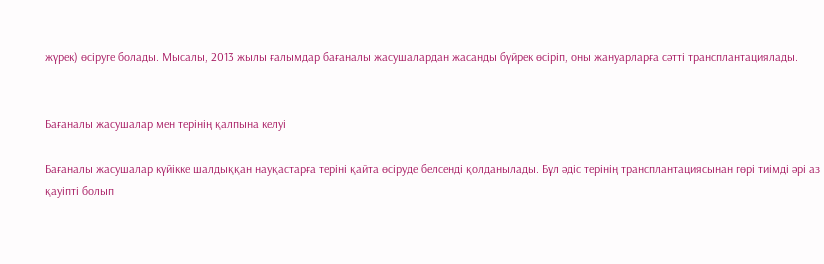жүрек) өсіруге болады. Мысалы, 2013 жылы ғалымдар бағаналы жасушалардан жасанды бүйрек өсіріп, оны жануарларға сәтті трансплантациялады.


Бағаналы жасушалар мен терінің қалпына келуі

Бағаналы жасушалар күйікке шалдыққан науқастарға теріні қайта өсіруде белсенді қолданылады. Бұл әдіс терінің трансплантациясынан гөрі тиімді әрі аз қауіпті болып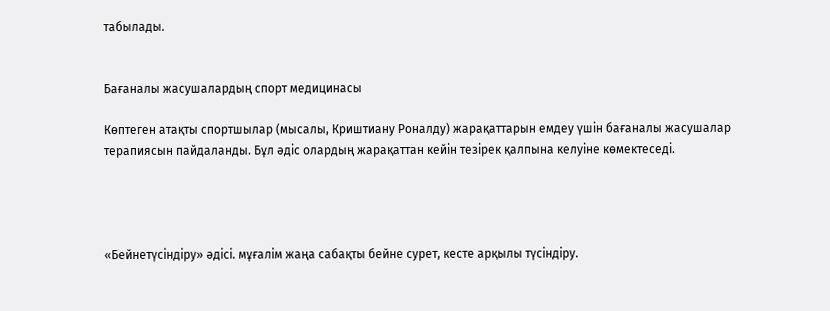табылады.


Бағаналы жасушалардың спорт медицинасы

Көптеген атақты спортшылар (мысалы, Криштиану Роналду) жарақаттарын емдеу үшін бағаналы жасушалар терапиясын пайдаланды. Бұл әдіс олардың жарақаттан кейін тезірек қалпына келуіне көмектеседі.




«Бейнетүсіндіру» әдісі. мұғалім жаңа сабақты бейне сурет, кесте арқылы түсіндіру.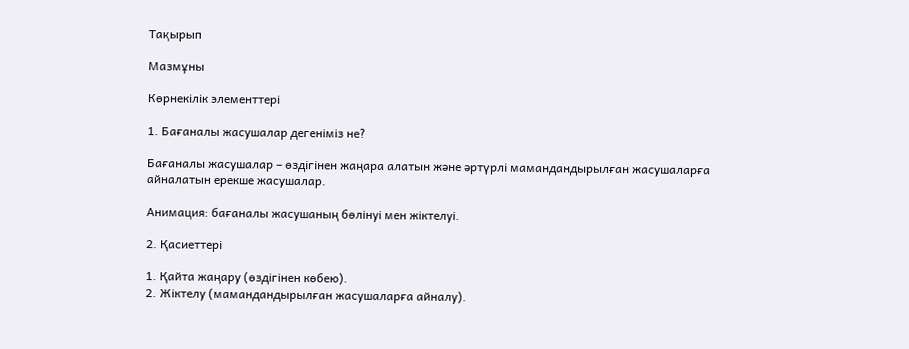Тақырып

Мазмұны

Көрнекілік элементтері

1. Бағаналы жасушалар дегеніміз не?

Бағаналы жасушалар – өздігінен жаңара алатын және әртүрлі мамандандырылған жасушаларға айналатын ерекше жасушалар.

Анимация: бағаналы жасушаның бөлінуі мен жіктелуі.

2. Қасиеттері

1. Қайта жаңару (өздігінен көбею).
2. Жіктелу (мамандандырылған жасушаларға айналу).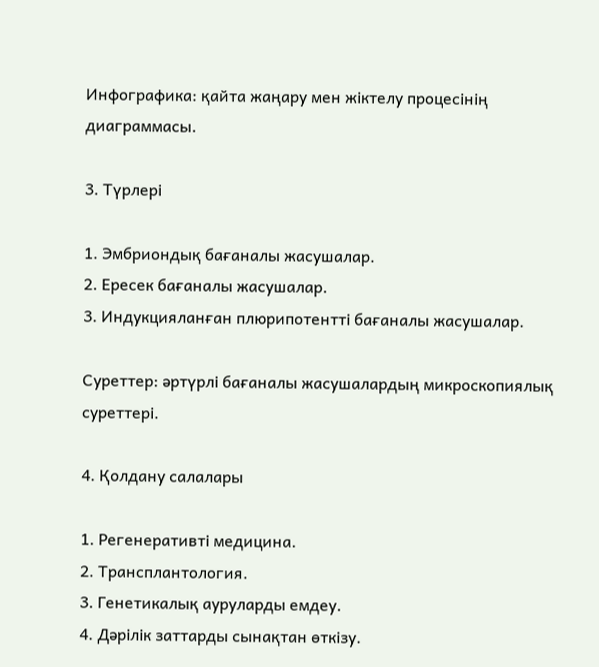Инфографика: қайта жаңару мен жіктелу процесінің диаграммасы.

3. Түрлері

1. Эмбриондық бағаналы жасушалар.
2. Ересек бағаналы жасушалар.
3. Индукцияланған плюрипотентті бағаналы жасушалар.

Суреттер: әртүрлі бағаналы жасушалардың микроскопиялық суреттері.

4. Қолдану салалары

1. Регенеративті медицина.
2. Трансплантология.
3. Генетикалық ауруларды емдеу.
4. Дәрілік заттарды сынақтан өткізу.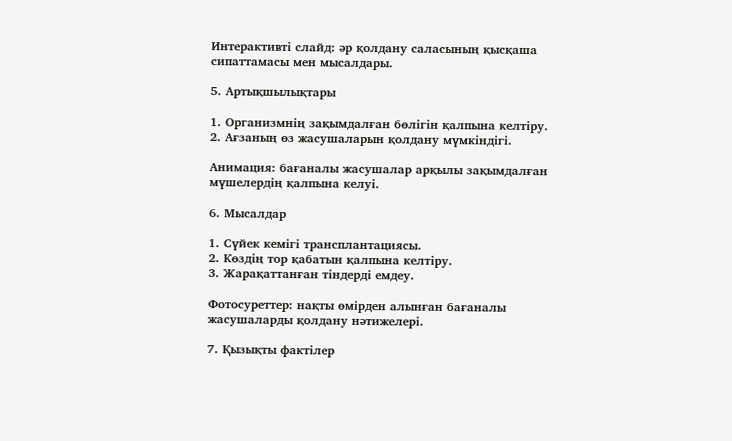Интерактивті слайд: әр қолдану саласының қысқаша сипаттамасы мен мысалдары.

5. Артықшылықтары

1. Организмнің зақымдалған бөлігін қалпына келтіру.
2. Ағзаның өз жасушаларын қолдану мүмкіндігі.

Анимация: бағаналы жасушалар арқылы зақымдалған мүшелердің қалпына келуі.

6. Мысалдар

1. Сүйек кемігі трансплантациясы.
2. Көздің тор қабатын қалпына келтіру.
3. Жарақаттанған тіндерді емдеу.

Фотосуреттер: нақты өмірден алынған бағаналы жасушаларды қолдану нәтижелері.

7. Қызықты фактілер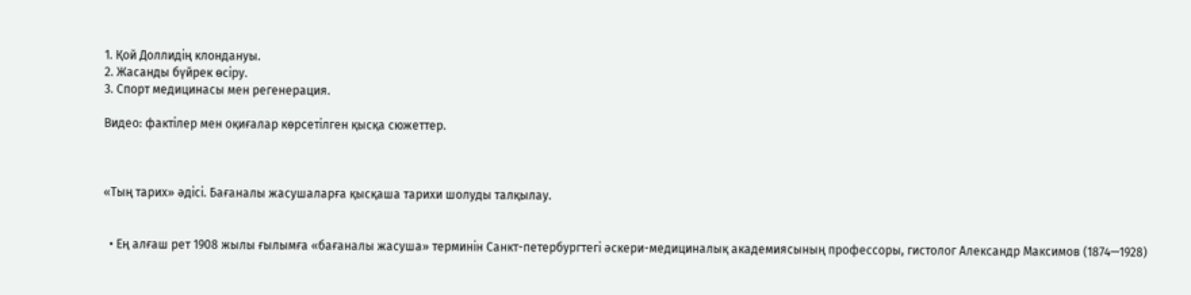1. Қой Доллидің клондануы.
2. Жасанды бүйрек өсіру.
3. Спорт медицинасы мен регенерация.

Видео: фактілер мен оқиғалар көрсетілген қысқа сюжеттер.



«Тың тарих» әдісі. Бағаналы жасушаларға қысқаша тарихи шолуды талқылау.


  • Ең алғаш рет 1908 жылы ғылымға «бағаналы жасуша» терминін Санкт-петербургтегі әскери-медициналық академиясының профессоры, гистолог Александр Максимов (1874—1928)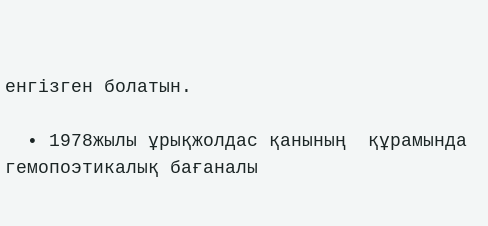енгізген болатын.

  • 1978жылы ұрықжолдас қанының  құрамында гемопоэтикалық бағаналы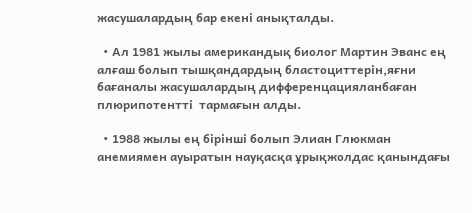жасушалардың бар екені анықталды.

  • Ал 1981 жылы американдық биолог Мартин Эванс ең алғаш болып тышқандардың бластоциттерін,яғни бағаналы жасушалардың дифференцацияланбаған плюрипотентті  тармағын алды.

  • 1988 жылы ең бірінші болып Элиан Глюкман анемиямен ауыратын науқасқа ұрықжолдас қанындағы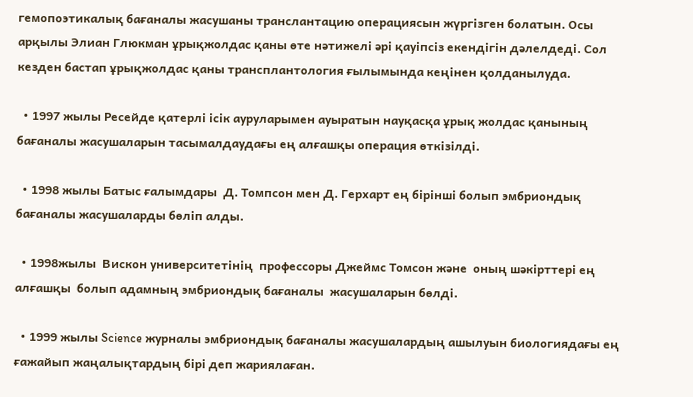гемопоэтикалық бағаналы жасушаны транслантацию операциясын жүргізген болатын. Осы арқылы Элиан Глюкман ұрықжолдас қаны өте нәтижелі әрі қауіпсіз екендігін дәлелдеді. Сол кезден бастап ұрықжолдас қаны трансплантология ғылымында кеңінен қолданылуда.

  • 1997 жылы Ресейде қатерлі ісік ауруларымен ауыратын науқасқа ұрық жолдас қанының бағаналы жасушаларын тасымалдаудағы ең алғашқы операция өткізілді.

  • 1998 жылы Батыс ғалымдары  Д. Томпсон мен Д. Герхарт ең бірінші болып эмбриондық бағаналы жасушаларды бөліп алды.

  • 1998жылы  Вискон университетінің  профессоры Джеймс Томсон және  оның шәкірттері ең алғашқы  болып адамның эмбриондық бағаналы  жасушаларын бөлді.

  • 1999 жылы Science журналы эмбриондық бағаналы жасушалардың ашылуын биологиядағы ең ғажайып жаңалықтардың бірі деп жариялаған.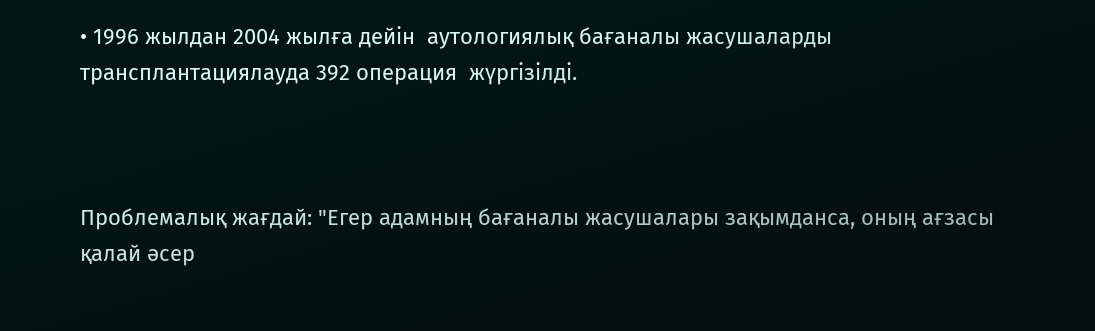• 1996 жылдан 2004 жылға дейін  аутологиялық бағаналы жасушаларды  трансплантациялауда 392 операция  жүргізілді.



Проблемалық жағдай: "Егер адамның бағаналы жасушалары зақымданса, оның ағзасы қалай әсер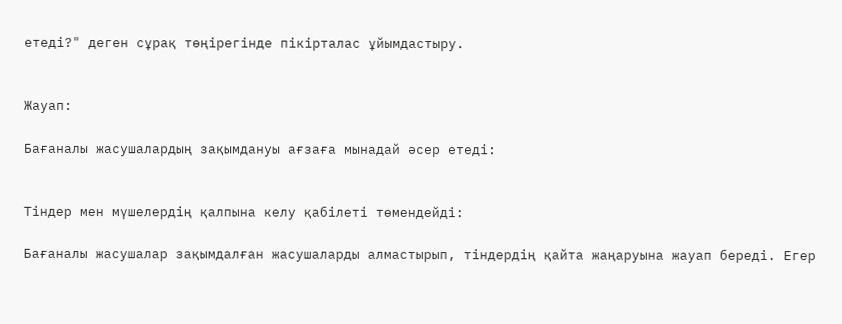етеді?" деген сұрақ төңірегінде пікірталас ұйымдастыру.


Жауап:

Бағаналы жасушалардың зақымдануы ағзаға мынадай әсер етеді:


Тіндер мен мүшелердің қалпына келу қабілеті төмендейді:

Бағаналы жасушалар зақымдалған жасушаларды алмастырып, тіндердің қайта жаңаруына жауап береді. Егер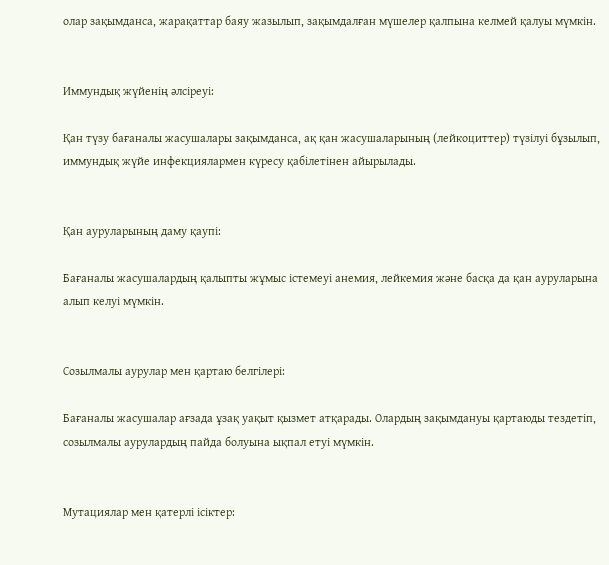олар зақымданса, жарақаттар баяу жазылып, зақымдалған мүшелер қалпына келмей қалуы мүмкін.


Иммундық жүйенің әлсіреуі:

Қан түзу бағаналы жасушалары зақымданса, ақ қан жасушаларының (лейкоциттер) түзілуі бұзылып, иммундық жүйе инфекциялармен күресу қабілетінен айырылады.


Қан ауруларының даму қаупі:

Бағаналы жасушалардың қалыпты жұмыс істемеуі анемия, лейкемия және басқа да қан ауруларына алып келуі мүмкін.


Созылмалы аурулар мен қартаю белгілері:

Бағаналы жасушалар ағзада ұзақ уақыт қызмет атқарады. Олардың зақымдануы қартаюды тездетіп, созылмалы аурулардың пайда болуына ықпал етуі мүмкін.


Мутациялар мен қатерлі ісіктер: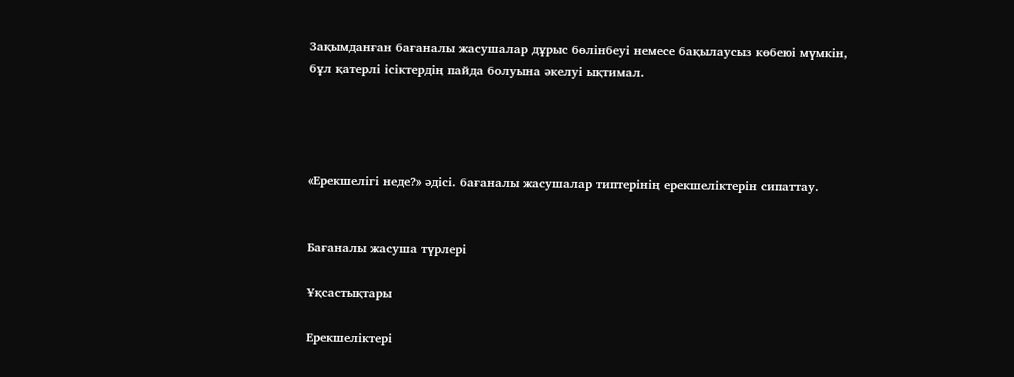Зақымданған бағаналы жасушалар дұрыс бөлінбеуі немесе бақылаусыз көбеюі мүмкін, бұл қатерлі ісіктердің пайда болуына әкелуі ықтимал.




«Ерекшелігі неде?» әдісі. бағаналы жасушалар типтерінің ерекшеліктерін сипаттау.


Бағаналы жасуша түрлері

Ұқсастықтары

Ерекшеліктері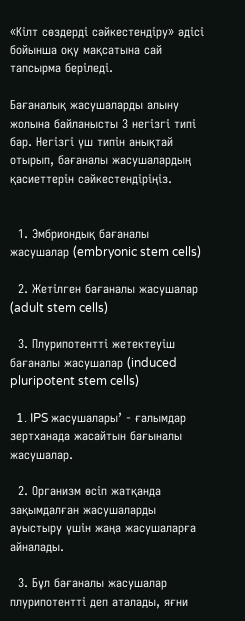«Кілт сөздерді сәйкестендіру» әдісі бойынша оқу мақсатына сай тапсырма беріледі.

Бағаналық жасушаларды алыну жолына байланысты 3 негізгі типі бар. Негізгі үш типін анықтай отырып, бағаналы жасушалардың қасиеттерін сәйкестендіріңіз.


  1. Эмбриондық бағаналы жасушалар (embryonic stem cells)

  2. Жетілген бағаналы жасушалар (adult stem cells)

  3. Плурипотентті жетектеуіш бағаналы жасушалар (induced pluripotent stem cells)

  1. IPS жасушалары’ - ғалымдар зертханада жасайтын бағыналы жасушалар.

  2. Организм өсіп жатқанда зақымдалған жасушаларды ауыстыру үшін жаңа жасушаларға айналады.

  3. Бұл бағаналы жасушалар плурипотентті деп аталады, яғни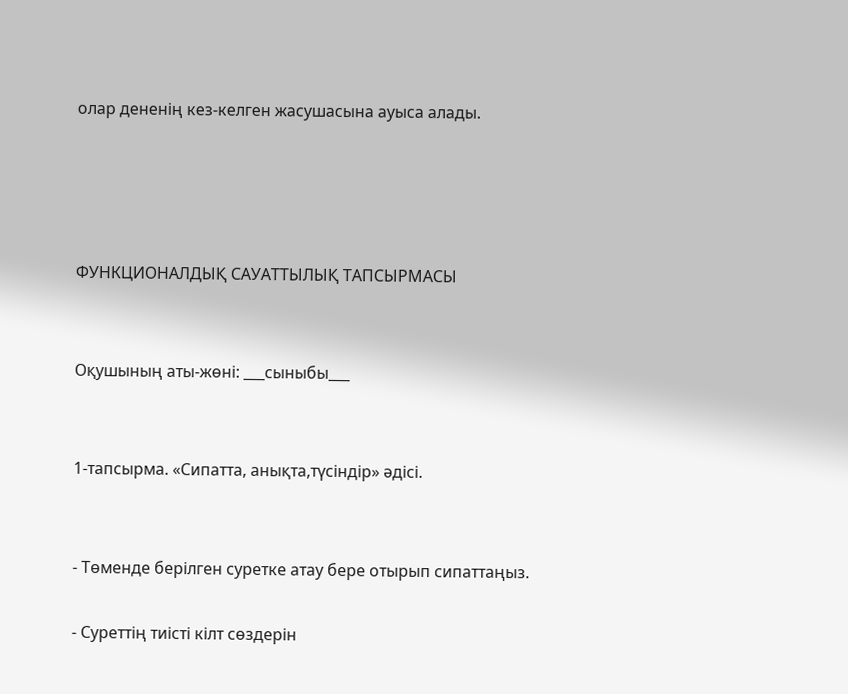олар дененің кез-келген жасушасына ауыса алады.




ФУНКЦИОНАЛДЫҚ САУАТТЫЛЫҚ ТАПСЫРМАСЫ


Оқушының аты-жөні: ___сыныбы___


1-тапсырма. «Сипатта, анықта,түсіндір» әдісі.


- Төменде берілген суретке атау бере отырып сипаттаңыз.

- Суреттің тиісті кілт сөздерін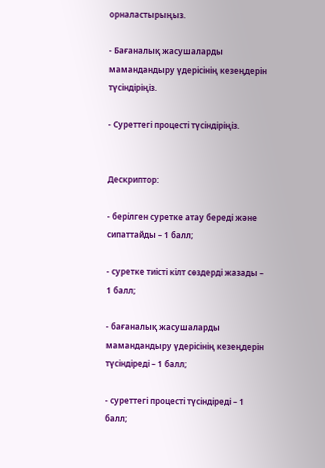орналастырыңыз.

- Бағаналық жасушаларды мамандандыру үдерісінің кезеңдерін түсіндіріңіз.

- Суреттегі процесті түсіндіріңіз.


Дескриптор:

- берілген суретке атау береді және сипаттайды – 1 балл;

- суретке тиісті кілт сөздерді жазады – 1 балл;

- бағаналық жасушаларды мамандандыру үдерісінің кезеңдерін түсіндіреді – 1 балл;

- суреттегі процесті түсіндіреді – 1 балл;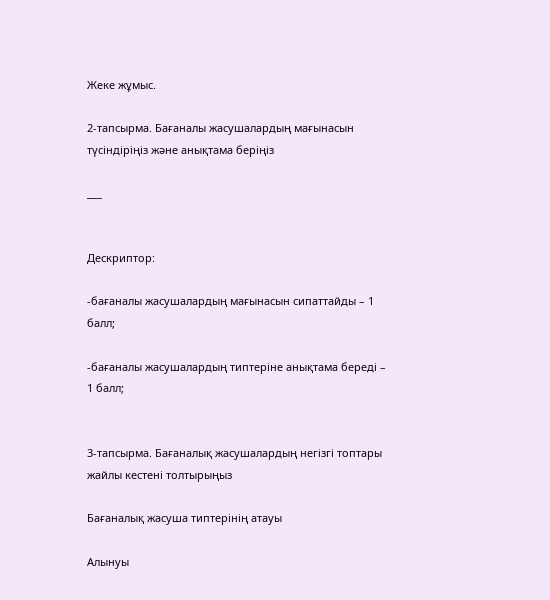Жеке жұмыс.

2-тапсырма. Бағаналы жасушалардың мағынасын түсіндіріңіз және анықтама беріңіз

___


Дескриптор:

-бағаналы жасушалардың мағынасын сипаттайды – 1 балл;

-бағаналы жасушалардың типтеріне анықтама береді – 1 балл;


3-тапсырма. Бағаналық жасушалардың негізгі топтары жайлы кестені толтырыңыз

Бағаналық жасуша типтерінің атауы

Алынуы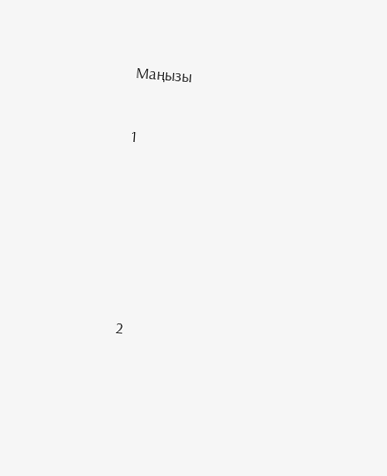Маңызы

1





2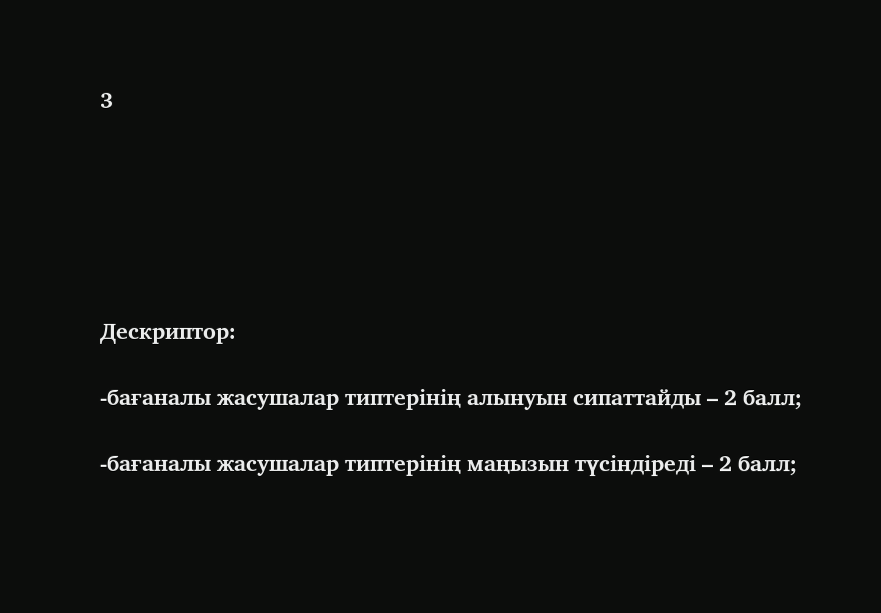3






Дескриптор:

-бағаналы жасушалар типтерінің алынуын сипаттайды – 2 балл;

-бағаналы жасушалар типтерінің маңызын түсіндіреді – 2 балл;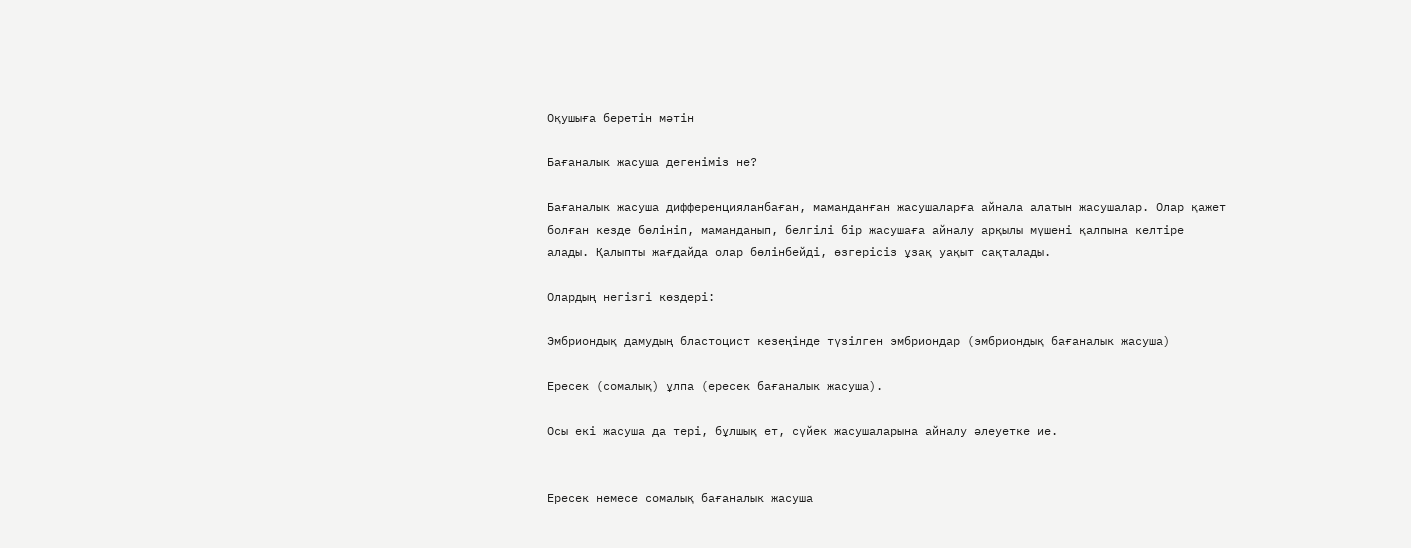Оқушыға беретін мәтін

Бағаналык жасуша дегеніміз не?

Бағаналык жасуша дифференцияланбаған, маманданған жасушаларға айнала алатын жасушалар. Олар қажет болған кезде бөлініп, маманданып, белгілі бір жасушаға айналу арқылы мүшені қалпына келтіре алады. Қалыпты жағдайда олар бөлінбейді, өзгерісіз ұзақ уақыт сақталады.

Олардың негізгі көздері:

Эмбриондық дамудың бластоцист кезеңінде түзілген эмбриондар (эмбриондық бағаналык жасуша)

Ересек (сомалық) ұлпа (ересек бағаналык жасуша).

Осы екі жасуша да тері, бұлшық ет, сүйек жасушаларына айналу әлеуетке ие.


Ересек немесе сомалық бағаналык жасуша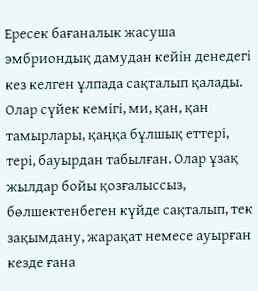Ересек бағаналык жасуша эмбриондық дамудан кейін денедегі кез келген ұлпада сақталып қалады. Олар сүйек кемігі, ми, қан, қан тамырлары, қаңқа бұлшық еттері, тері, бауырдан табылған. Олар ұзақ жылдар бойы қозғалыссыз, бөлшектенбеген күйде сақталып, тек зақымдану, жарақат немесе ауырған кезде ғана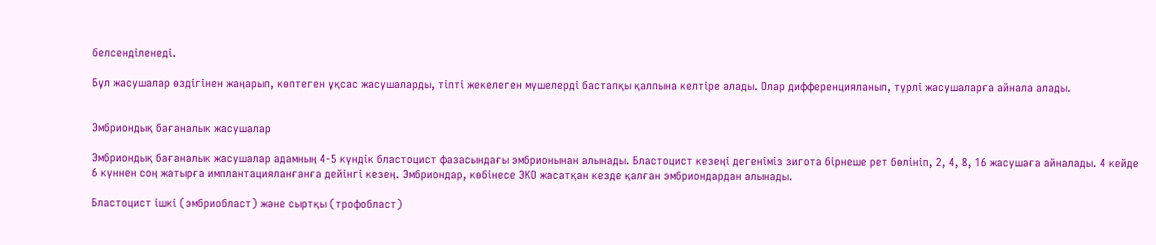белсенділенеді.

Бұл жасушалар өздігінен жаңарып, көптеген ұқсас жасушаларды, тіпті жекелеген мүшелерді бастапқы қалпына келтіре алады. Олар дифференцияланып, түрлі жасушаларға айнала алады.


Эмбриондық бағаналык жасушалар

Эмбриондық бағаналык жасушалар адамның 4-5 күндік бластоцист фазасындағы эмбрионынан алынады. Бластоцист кезеңі дегеніміз зигота бірнеше рет бөлініп, 2, 4, 8, 16 жасушаға айналады. 4 кейде 6 күннен соң жатырға имплантацияланғанға дейінгі кезең. Эмбриондар, көбінесе ЭКО жасатқан кезде қалған эмбриондардан алынады.

Бластоцист ішкі (эмбриобласт) және сыртқы (трофобласт)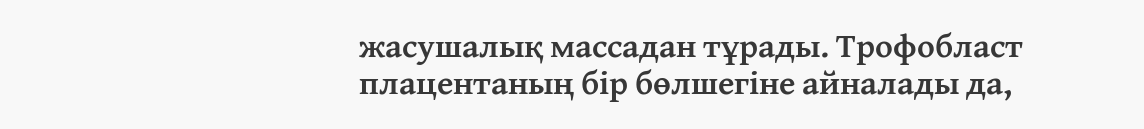жасушалық массадан тұрады. Трофобласт плацентаның бір бөлшегіне айналады да,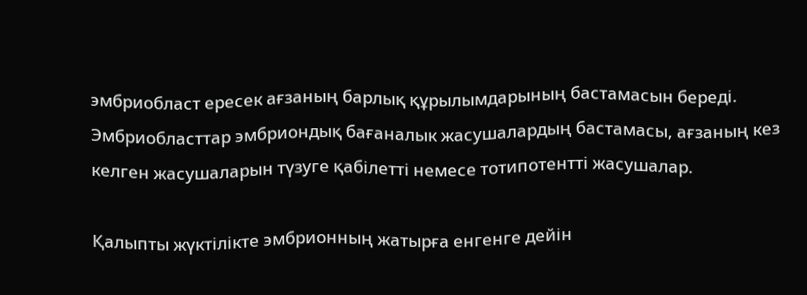эмбриобласт ересек ағзаның барлық құрылымдарының бастамасын береді. Эмбриобласттар эмбриондық бағаналык жасушалардың бастамасы, ағзаның кез келген жасушаларын түзуге қабілетті немесе тотипотентті жасушалар.

Қалыпты жүктілікте эмбрионның жатырға енгенге дейін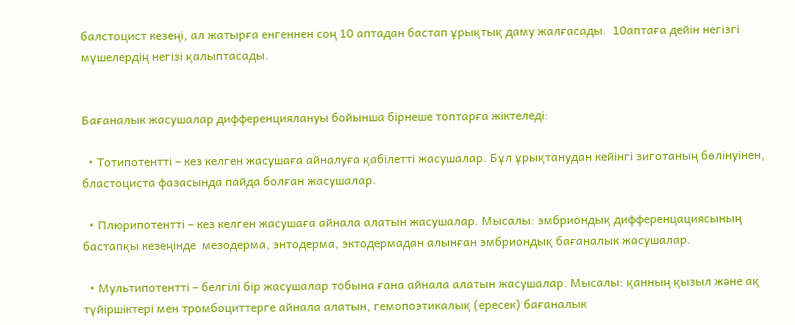балстоцист кезеңі, ал жатырға енгеннен соң 10 аптадан бастап ұрықтық даму жалғасады.  10аптаға дейін негізгі мүшелердің негізі қалыптасады.


Бағаналык жасушалар дифференциялануы бойынша бірнеше топтарға жіктеледі:

  • Тотипотентті – кез келген жасушаға айналуға қабілетті жасушалар. Бұл ұрықтанудан кейінгі зиготаның бөлінуінен, бластоциста фазасында пайда болған жасушалар.

  • Плюрипотентті – кез келген жасушаға айнала алатын жасушалар. Мысалы: эмбриондық дифференцациясының бастапқы кезеңінде  мезодерма, энтодерма, эктодермадан алынған эмбриондық бағаналык жасушалар.

  • Мультипотентті – белгілі бір жасушалар тобына ғана айнала алатын жасушалар. Мысалы: қанның қызыл және ақ түйіршіктері мен тромбоциттерге айнала алатын, гемопоэтикалық (ересек) бағаналык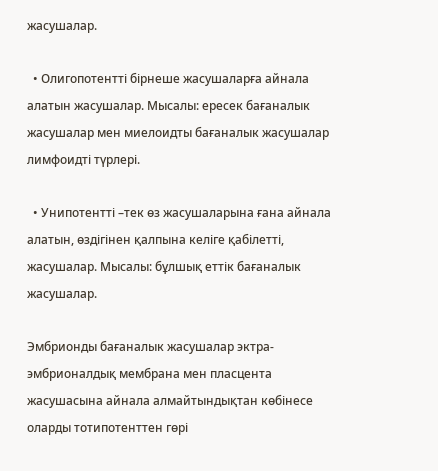жасушалар.

  • Олигопотентті бірнеше жасушаларға айнала алатын жасушалар. Мысалы: ересек бағаналык жасушалар мен миелоидты бағаналык жасушалар лимфоидті түрлері.

  • Унипотентті –тек өз жасушаларына ғана айнала алатын, өздігінен қалпына келіге қабілетті, жасушалар. Мысалы: бұлшық еттік бағаналык жасушалар.

Эмбрионды бағаналык жасушалар эктра-эмбрионалдық мембрана мен пласцента жасушасына айнала алмайтындықтан көбінесе оларды тотипотенттен гөрі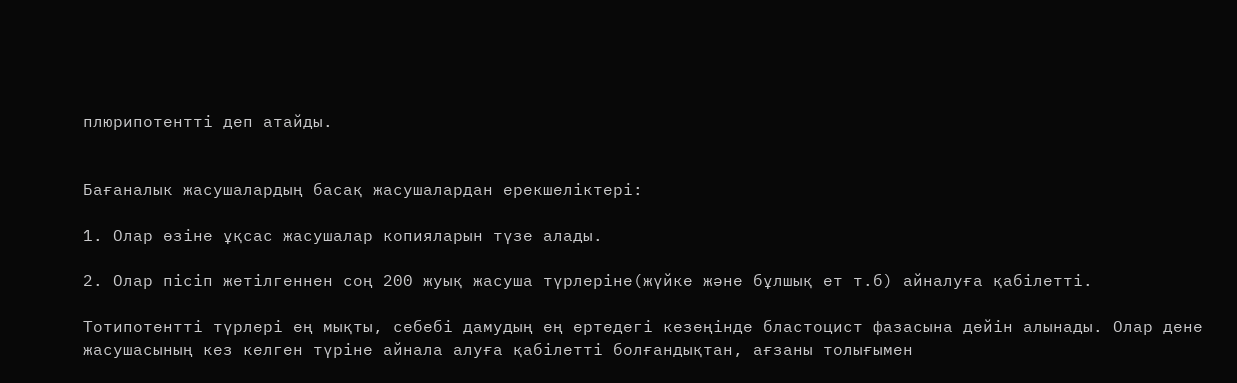плюрипотентті деп атайды.


Бағаналык жасушалардың басақ жасушалардан ерекшеліктері:

1. Олар өзіне ұқсас жасушалар копияларын түзе алады.

2. Олар пісіп жетілгеннен соң 200 жуық жасуша түрлеріне(жүйке және бұлшық ет т.б) айналуға қабілетті.

Тотипотентті түрлері ең мықты, себебі дамудың ең ертедегі кезеңінде бластоцист фазасына дейін алынады. Олар дене жасушасының кез келген түріне айнала алуға қабілетті болғандықтан, ағзаны толығымен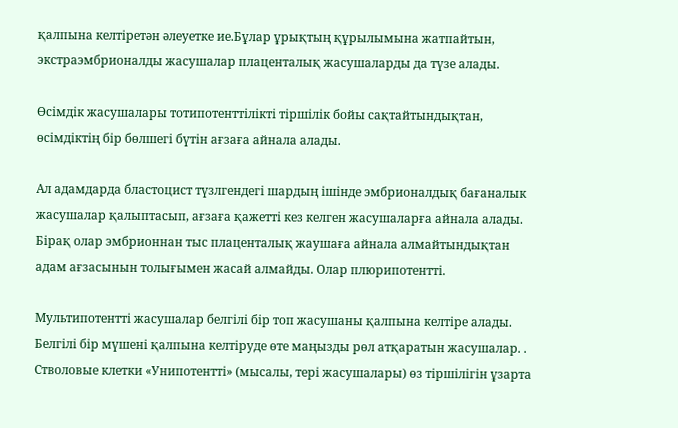қалпына келтіретән әлеуетке ие.Бұлар ұрықтың құрылымына жатпайтын, экстраэмбрионалды жасушалар плаценталық жасушаларды да түзе алады.

Өсімдік жасушалары тотипотенттілікті тіршілік бойы сақтайтындықтан, өсімдіктің бір бөлшегі бүтін ағзаға айнала алады.

Ал адамдарда бластоцист түзлгендегі шардың ішінде эмбрионалдық бағаналык жасушалар қалыптасып, ағзаға қажетті кез келген жасушаларға айнала алады. Бірақ олар эмбрионнан тыс плаценталық жаушаға айнала алмайтындықтан адам ағзасынын толығымен жасай алмайды. Олар плюрипотентті.

Мультипотентті жасушалар белгілі бір топ жасушаны қалпына келтіре алады. Белгілі бір мүшені қалпына келтіруде өте маңызды рөл атқаратын жасушалар. . Стволовые клетки «Унипотентті» (мысалы, тері жасушалары) өз тіршілігін ұзарта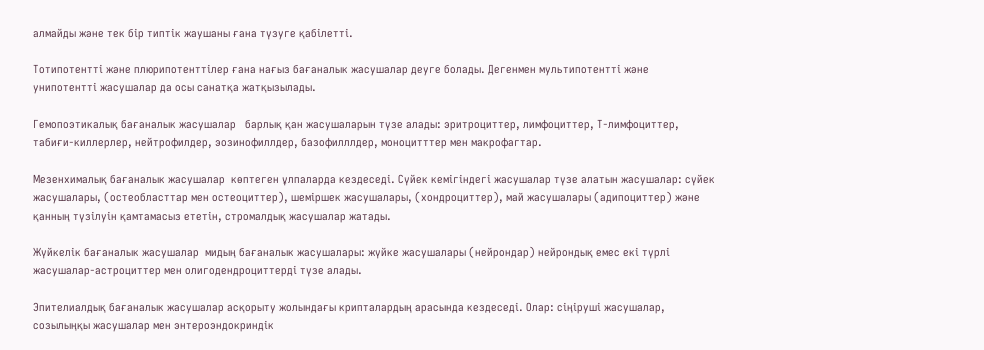алмайды және тек бір типтік жаушаны ғана түзуге қабілетті.

Тотипотентті және плюрипотенттілер ғана нағыз бағаналык жасушалар деуге болады. Дегенмен мультипотентті және унипотентті жасушалар да осы санатқа жатқызылады.

Гемопоэтикалық бағаналык жасушалар   барлық қан жасушаларын түзе алады: эритроциттер, лимфоциттер, Т-лимфоциттер, табиғи-киллерлер, нейтрофилдер, эозинофиллдер, базофилллдер, моноцитттер мен макрофагтар.

Мезенхималық бағаналык жасушалар  көптеген ұлпаларда кездеседі. Сүйек кемігіндегі жасушалар түзе алатын жасушалар: сүйек жасушалары, (остеобласттар мен остеоциттер), шеміршек жасушалары, (хондроциттер), май жасушалары (адипоциттер) және қанның түзілуін қамтамасыз ететін, стромалдық жасушалар жатады.

Жүйкелік бағаналык жасушалар  мидың бағаналык жасушалары: жүйке жасушалары (нейрондар) нейрондық емес екі түрлі жасушалар-астроциттер мен олигодендроциттерді түзе алады.

Эпителиалдық бағаналык жасушалар асқорыту жолындағы крипталардың арасында кездеседі. Олар: сіңіруші жасушалар, созылыңқы жасушалар мен энтероэндокриндік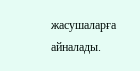жасушаларға айналады.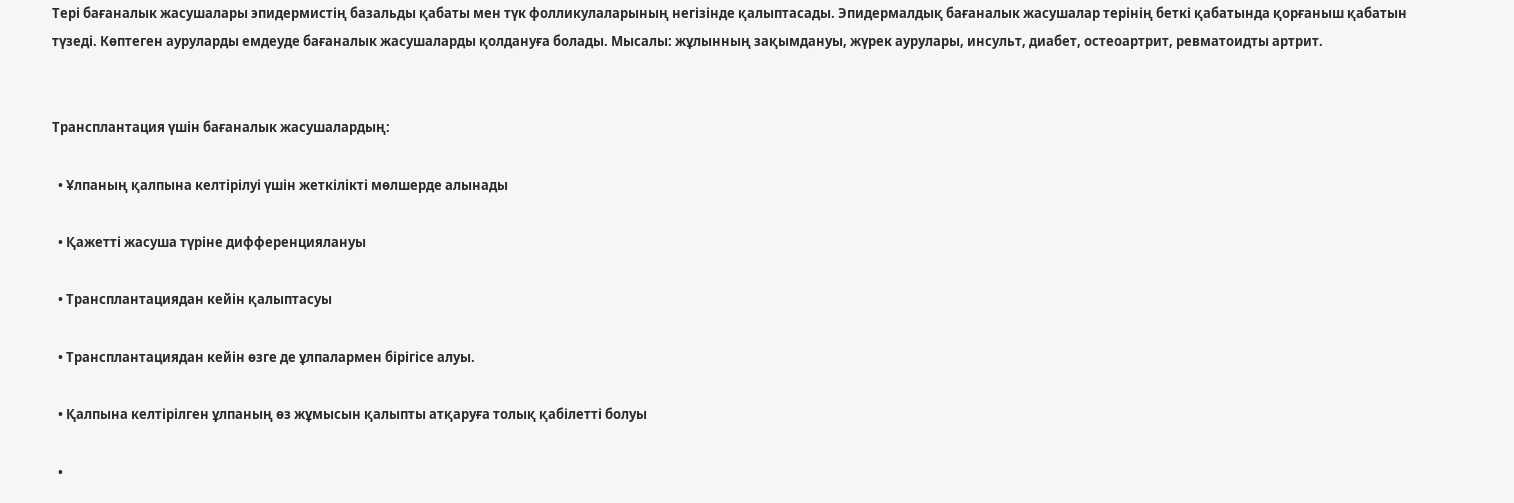Тері бағаналык жасушалары эпидермистің базальды қабаты мен түк фолликулаларының негізінде қалыптасады. Эпидермалдық бағаналык жасушалар терінің беткі қабатында қорғаныш қабатын түзеді. Көптеген ауруларды емдеуде бағаналык жасушаларды қолдануға болады. Мысалы: жұлынның зақымдануы, жүрек аурулары, инсульт, диабет, остеоартрит, ревматоидты артрит.


Трансплантация үшін бағаналык жасушалардың:

  • Ұлпаның қалпына келтірілуі үшін жеткілікті мөлшерде алынады

  • Қажетті жасуша түріне дифференциялануы

  • Трансплантациядан кейін қалыптасуы

  • Трансплантациядан кейін өзге де ұлпалармен бірігісе алуы.

  • Қалпына келтірілген ұлпаның өз жұмысын қалыпты атқаруға толық қабілетті болуы

  •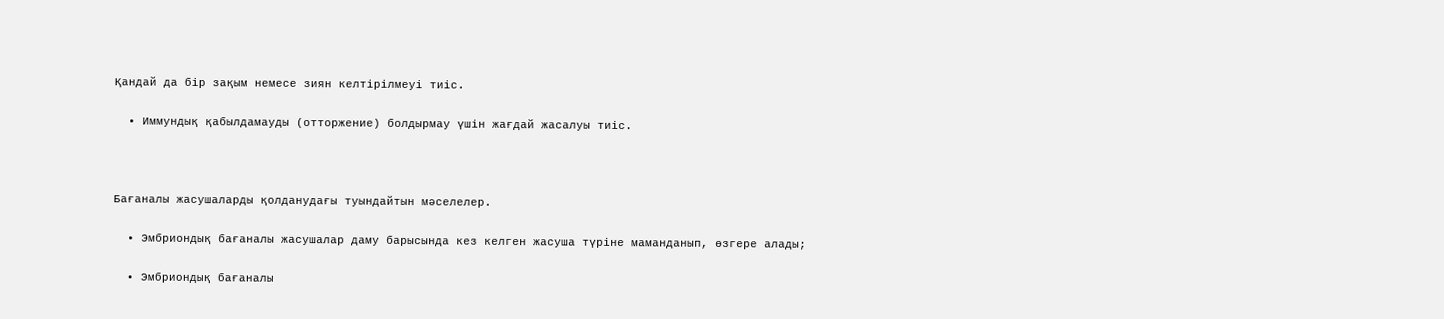Қандай да бір зақым немесе зиян келтірілмеуі тиіс.

  • Иммундық қабылдамауды (отторжение) болдырмау үшін жағдай жасалуы тиіс.



Бағаналы жасушаларды қолданудағы туындайтын мәселелер.

  • Эмбриондық бағаналы жасушалар даму барысында кез келген жасуша түріне маманданып, өзгере алады;

  • Эмбриондық бағаналы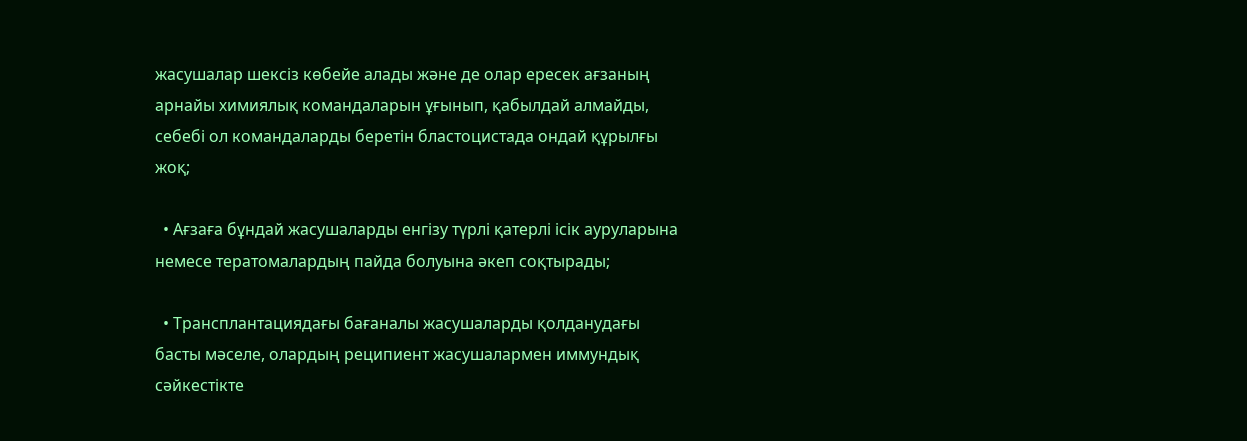жасушалар шексіз көбейе алады және де олар ересек ағзаның арнайы химиялық командаларын ұғынып, қабылдай алмайды, себебі ол командаларды беретін бластоцистада ондай құрылғы жоқ;

  • Ағзаға бұндай жасушаларды енгізу түрлі қатерлі ісік ауруларына немесе тератомалардың пайда болуына әкеп соқтырады;

  • Трансплантациядағы бағаналы жасушаларды қолданудағы басты мәселе, олардың реципиент жасушалармен иммундық сәйкестікте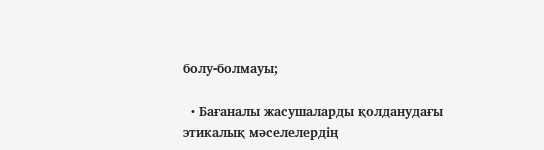болу-болмауы;

  • Бағаналы жасушаларды қолданудағы этикалық мәселелердің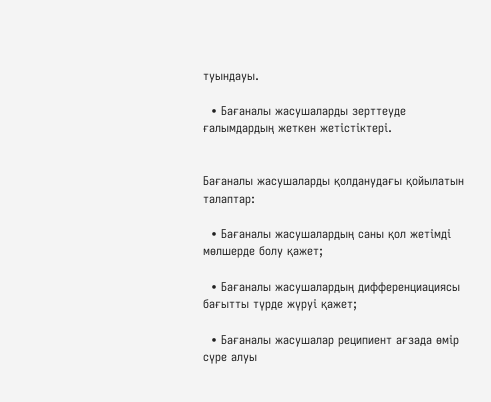туындауы.

  • Бағаналы жасушаларды зерттеуде ғалымдардың жеткен жетістіктері.


Бағаналы жасушаларды қолданудағы қойылатын талаптар:

  • Бағаналы жасушалардың саны қол жетімді мөлшерде болу қажет;

  • Бағаналы жасушалардың дифференциациясы бағытты түрде жүруі қажет;

  • Бағаналы жасушалар реципиент ағзада өмір сүре алуы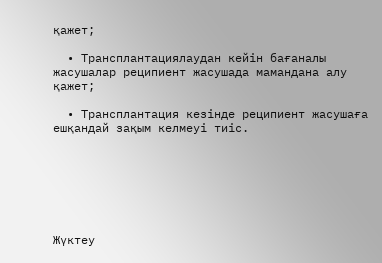қажет;

  • Трансплантациялаудан кейін бағаналы жасушалар реципиент жасушада мамандана алу қажет;

  • Трансплантация кезінде реципиент жасушаға ешқандай зақым келмеуі тиіс.







Жүктеу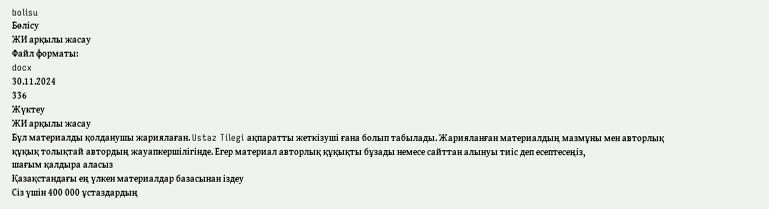bolisu
Бөлісу
ЖИ арқылы жасау
Файл форматы:
docx
30.11.2024
336
Жүктеу
ЖИ арқылы жасау
Бұл материалды қолданушы жариялаған. Ustaz Tilegi ақпаратты жеткізуші ғана болып табылады. Жарияланған материалдың мазмұны мен авторлық құқық толықтай автордың жауапкершілігінде. Егер материал авторлық құқықты бұзады немесе сайттан алынуы тиіс деп есептесеңіз,
шағым қалдыра аласыз
Қазақстандағы ең үлкен материалдар базасынан іздеу
Сіз үшін 400 000 ұстаздардың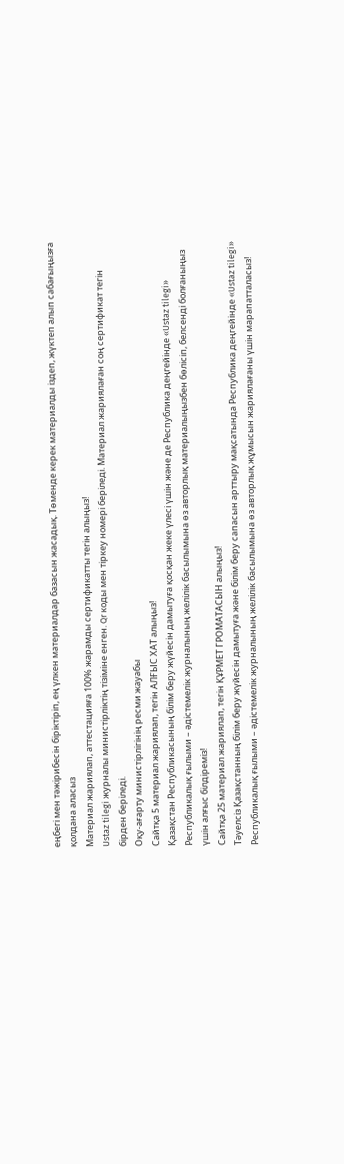еңбегі мен тәжірибесін біріктіріп, ең үлкен материалдар базасын жасадық. Төменде керек материалды іздеп, жүктеп алып сабағыңызға қолдана аласыз
Материал жариялап, аттестацияға 100% жарамды сертификатты тегін алыңыз!
Ustaz tilegi журналы министірліктің тізіміне енген. Qr коды мен тіркеу номері беріледі. Материал жариялаған соң сертификат тегін бірден беріледі.
Оқу-ағарту министірлігінің ресми жауабы
Сайтқа 5 материал жариялап, тегін АЛҒЫС ХАТ алыңыз!
Қазақстан Республикасының білім беру жүйесін дамытуға қосқан жеке үлесі үшін және де Республика деңгейінде «Ustaz tilegi» Республикалық ғылыми – әдістемелік журналының желілік басылымына өз авторлық материалыңызбен бөлісіп, белсенді болғаныңыз үшін алғыс білдіреміз!
Сайтқа 25 материал жариялап, тегін ҚҰРМЕТ ГРОМАТАСЫН алыңыз!
Тәуелсіз Қазақстанның білім беру жүйесін дамытуға және білім беру сапасын арттыру мақсатында Республика деңгейінде «Ustaz tilegi» Республикалық ғылыми – әдістемелік журналының желілік басылымына өз авторлық жұмысын жариялағаны үшін марапатталасыз!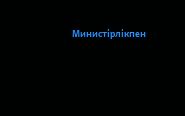Министірлікпен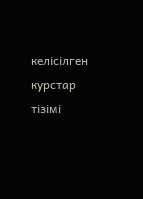келісілген курстар тізімі